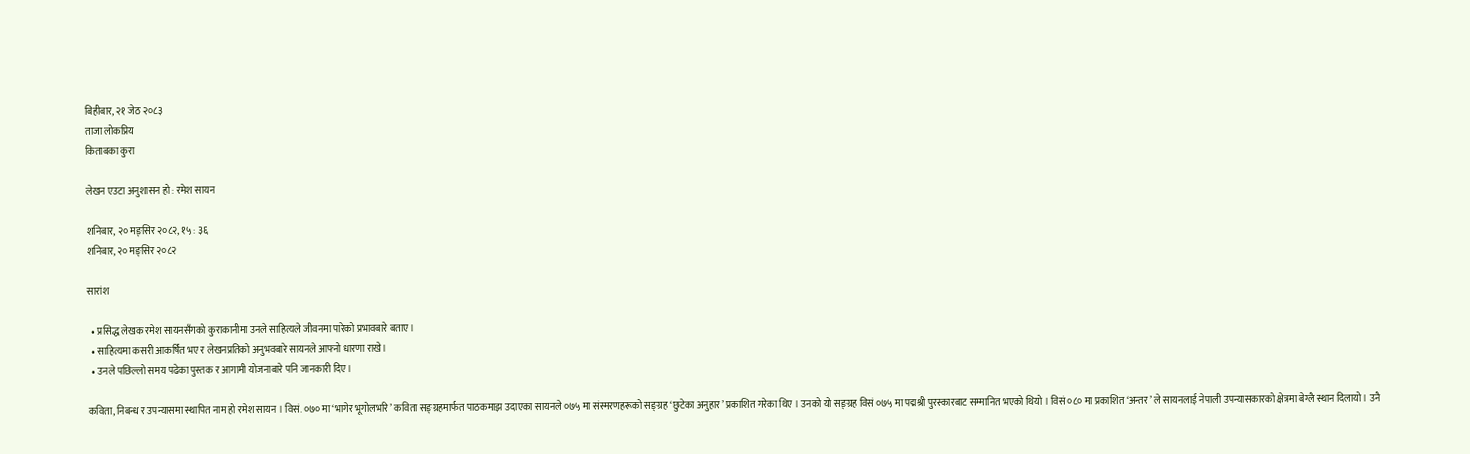बिहीबार, २१ जेठ २०८३
ताजा लोकप्रिय
किताबका कुरा

लेखन एउटा अनुशासन हो : रमेश सायन

शनिबार, २० मङ्सिर २०८२, १५ : ३६
शनिबार, २० मङ्सिर २०८२

सारांश

  • प्रसिद्ध लेखक रमेश सायनसँगको कुराकानीमा उनले साहित्यले जीवनमा पारेको प्रभावबारे बताए।
  • साहित्यमा कसरी आकर्षित भए र लेखनप्रतिको अनुभवबारे सायनले आफ्नो धारणा राखे।
  • उनले पछिल्लो समय पढेका पुस्तक र आगामी योजनाबारे पनि जानकारी दिए।

कविता, निबन्ध र उपन्यासमा स्थापित नाम हो रमेश सायन । विसं. ०७० मा ‘भागेर भूगोलभरि’ कविता सङ्ग्रहमार्फत पाठकमाझ उदाएका सायनले ०७५ मा संस्मरणहरूको सङ्ग्रह ‘छुटेका अनुहार’ प्रकाशित गरेका थिए । उनको यो सङ्ग्रह विसं ०७५ मा पद्मश्री पुरस्कारबाट सम्मानित भएको थियो । विसं ०८० मा प्रकाशित ‘अन्तर’ ले सायनलाई नेपाली उपन्यासकारको क्षेत्रमा बेग्लै स्थान दिलायो । उनै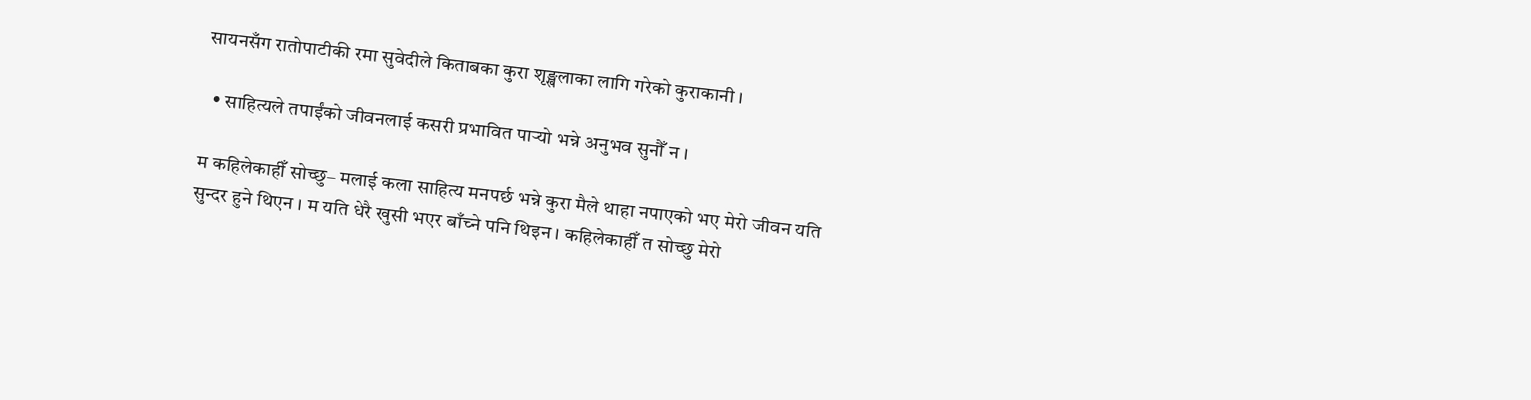सायनसँग रातोपाटीकी रमा सुवेदीले किताबका कुरा शृङ्खलाका लागि गरेको कुराकानी ।

  • साहित्यले तपाईंको जीवनलाई कसरी प्रभावित पार्‍यो भन्ने अनुभव सुनौँ न ।

म कहिलेकाहीँ सोच्छु– मलाई कला साहित्य मनपर्छ भन्ने कुरा मैले थाहा नपाएको भए मेरो जीवन यति सुन्दर हुने थिएन । म यति धेरै खुसी भएर बाँच्ने पनि थिइन । कहिलेकाहीँ त सोच्छु मेरो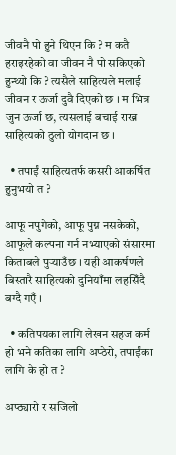जीवनै पो हुने थिएन कि ? म कतै हराइरहेको वा जीवन नै पो सकिएको हुन्थ्यो कि ? त्यसैले साहित्यले मलाई जीवन र ऊर्जा दुवै दिएको छ । म भित्र जुन ऊर्जा छ, त्यसलाई बचाई राख्न साहित्यको ठुलो योगदान छ ।

  • तपाईं साहित्यतर्फ कसरी आकर्षित हुनुभयो त ?

आफू नपुगेको, आफू पुग्न नसकेको, आफूले कल्पना गर्न नभ्याएको संसारमा किताबले पुर्‍याउँछ । यही आकर्षणले बिस्तारै साहित्यको दुनियाँमा लहसिँदै बग्दै गएँ ।

  • कतिपयका लागि लेखन सहज कर्म हो भने कतिका लागि अप्ठेरो, तपाईंका लागि के हो त ?

अप्ठ्यारो र सजिलो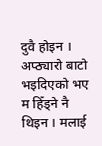दुवै होइन । अप्ठ्यारो बाटो भइदिएको भए म हिँड्ने नै थिइन । मलाई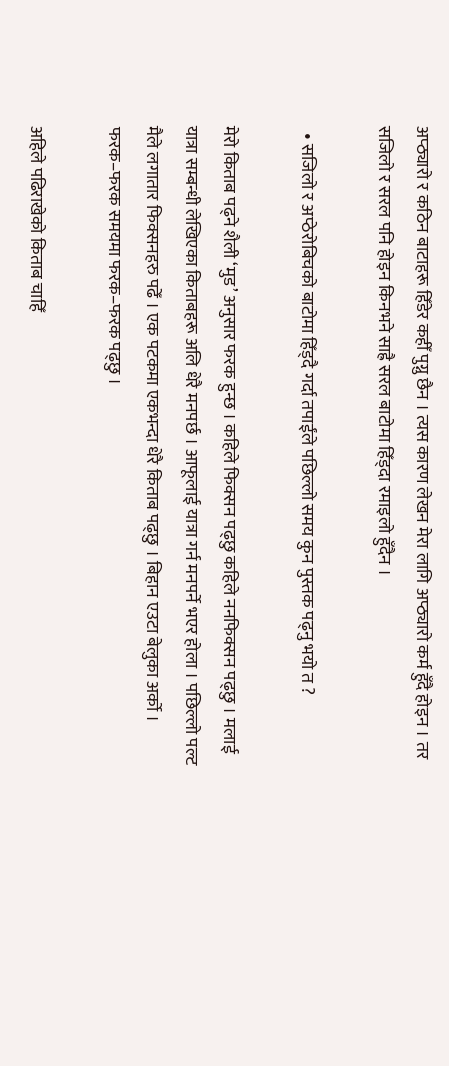अप्ठ्यारो र कठिन बाटाहरू हिँडेर कहीँ पुग्नु छैन । त्यस कारण लेखन मेरा लागि अप्ठ्यारो कर्म हुँदै होइन । तर सजिलो र सरल पनि होइन किनभने साह्रै सरल बाटोमा हिँड्दा रमाइलो हुँदैन ।

  • सजिलो र अप्ठेरोबिचको बाटोमा हिँड्दै गर्दा तपाईंले पछिल्लो समय कुन पुस्तक पढ्नु भयो त ?

मेरो किताब पढ्ने शैली ‘मुड’ अनुसार फरक हुन्छ । कहिले फिक्सन पढ्छु कहिले ननफिक्सन पढ्छु । मलाई यात्रा सम्बन्धी लेखिएका किताबहरू अलि धेरै मनपर्छ । आफूलाई यात्रा गर्न मनपर्ने भएर होला । पछिल्लो पल्ट मैले लगातार फिक्सनहरु पढेँ । एक पटकमा एकभन्दा धेरै किताब पढ्छु । बिहान एउटा बेलुका अर्को । फरक–फरक समयमा फरक–फरक पढ्छु ।

अहिले पढिराखेको किताब चाहिँ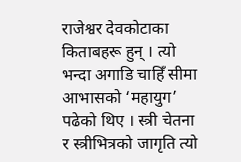राजेश्वर देवकोटाका किताबहरू हुन् । त्यो भन्दा अगाडि चाहिँ सीमा आभासको ‘महायुग’ पढेको थिए । स्त्री चेतना र स्त्रीभित्रको जागृति त्यो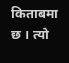किताबमा छ । त्यो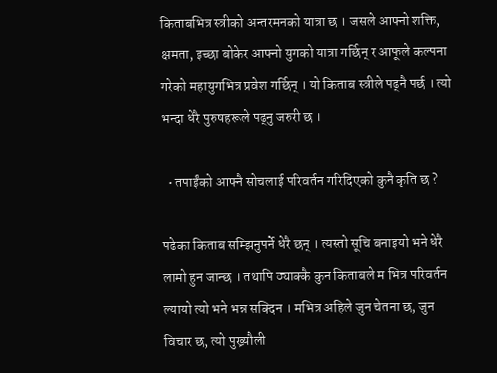किताबभित्र स्त्रीको अन्तरमनको यात्रा छ । जसले आफ्नो शक्ति, क्षमता, इच्छा बोकेर आफ्नो युगको यात्रा गर्छिन् र आफूले कल्पना गरेको महायुगभित्र प्रवेश गर्छिन् । यो किताब स्त्रीले पढ्नै पर्छ । त्यो भन्दा धेरै पुरुषहरूले पढ्नु जरुरी छ ।

  • तपाईंको आफ्नै सोचलाई परिवर्तन गरिदिएको कुनै कृति छ ?

पढेका किताब सम्झिनुपर्ने धेरै छन् । त्यस्तो सूचि बनाइयो भने धेरै लामो हुन जान्छ । तथापि ठ्याक्कै कुन किताबले म भित्र परिवर्तन ल्यायो त्यो भने भन्न सक्दिन । मभित्र अहिले जुन चेतना छ, जुन विचार छ, त्यो पुख्र्यौली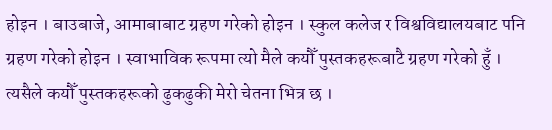होइन । बाउबाजे, आमाबाबाट ग्रहण गरेको होइन । स्कुल कलेज र विश्वविद्यालयबाट पनि ग्रहण गरेको होइन । स्वाभाविक रूपमा त्यो मैले कयौँ पुस्तकहरूबाटै ग्रहण गरेको हुँ । त्यसैले कयौँ पुस्तकहरूको ढुकढुकी मेरो चेतना भित्र छ ।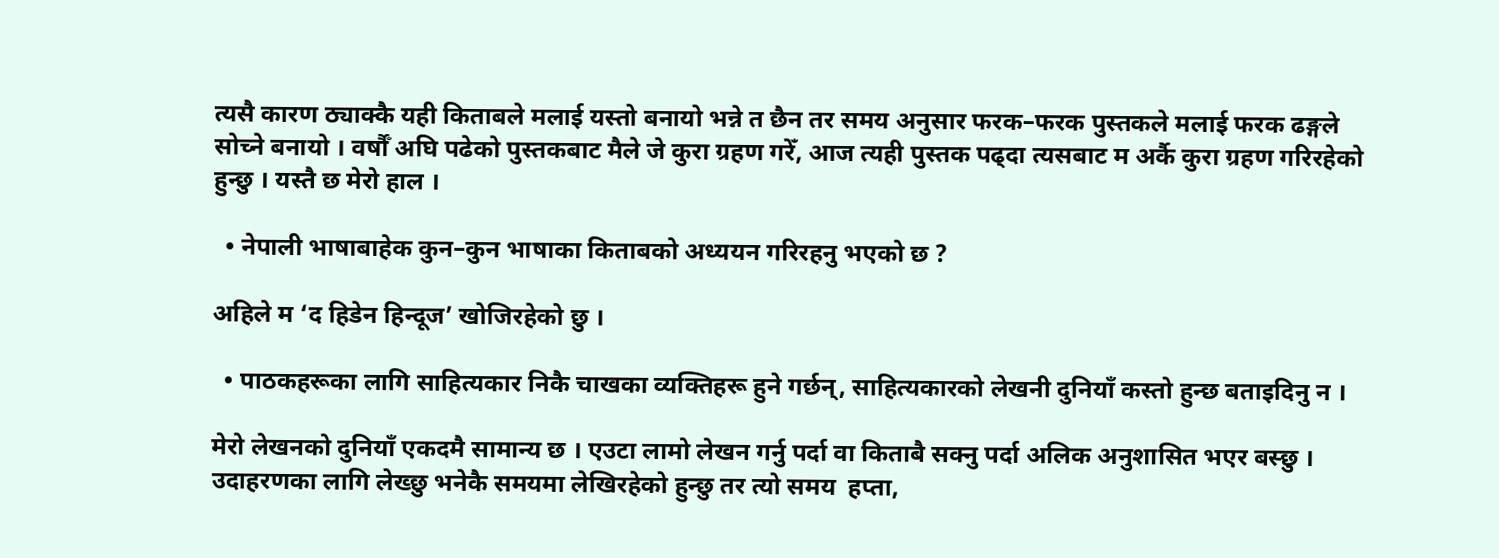त्यसै कारण ठ्याक्कै यही किताबले मलाई यस्तो बनायो भन्ने त छैन तर समय अनुसार फरक–फरक पुस्तकले मलाई फरक ढङ्गले सोच्ने बनायो । वर्षौँ अघि पढेको पुस्तकबाट मैले जे कुरा ग्रहण गरेँ, आज त्यही पुस्तक पढ्दा त्यसबाट म अर्कै कुरा ग्रहण गरिरहेको हुन्छु । यस्तै छ मेरो हाल ।

  • नेपाली भाषाबाहेक कुन–कुन भाषाका किताबको अध्ययन गरिरहनु भएको छ ?

अहिले म ‘द हिडेन हिन्दूज’ खोजिरहेको छु ।

  • पाठकहरूका लागि साहित्यकार निकै चाखका व्यक्तिहरू हुने गर्छन्, साहित्यकारको लेखनी दुनियाँ कस्तो हुन्छ बताइदिनु न ।

मेरो लेखनको दुनियाँ एकदमै सामान्य छ । एउटा लामो लेखन गर्नु पर्दा वा किताबै सक्नु पर्दा अलिक अनुशासित भएर बस्छु । उदाहरणका लागि लेख्छु भनेकै समयमा लेखिरहेको हुन्छु तर त्यो समय  हप्ता,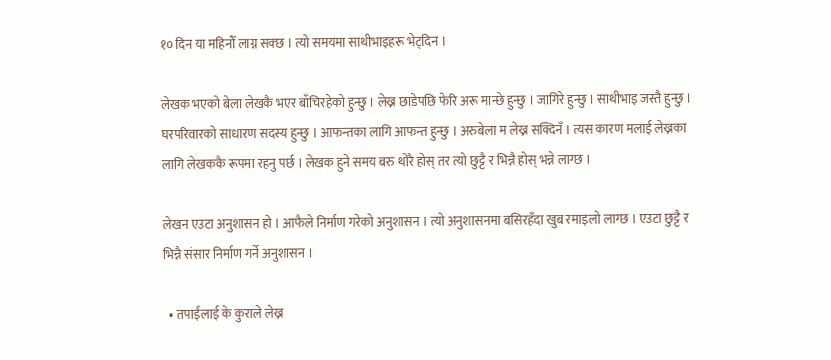१० दिन या महिनौँ लाग्न सक्छ । त्यो समयमा साथीभाइहरू भेट्दिन ।

लेखक भएको बेला लेखकै भएर बाँचिरहेको हुन्छु । लेख्न छाडेपछि फेरि अरू मान्छे हुन्छु । जागिरे हुन्छु । साथीभाइ जस्तै हुन्छु । घरपरिवारको साधारण सदस्य हुन्छु । आफन्तका लागि आफन्त हुन्छु । अरुबेला म लेख्न सक्दिनँ । त्यस कारण मलाई लेख्नका लागि लेखककै रूपमा रहनु पर्छ । लेखक हुने समय बरु थोरै होस् तर त्यो छुट्टै र भिन्नै होस् भन्ने लाग्छ ।

लेखन एउटा अनुशासन हो । आफैले निर्माण गरेको अनुशासन । त्यो अनुशासनमा बसिरहँदा खुब रमाइलो लाग्छ । एउटा छुट्टै र भिन्नै संसार निर्माण गर्ने अनुशासन ।

  • तपाईंलाई के कुराले लेख्न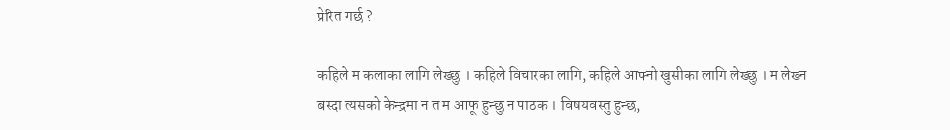प्रेरित गर्छ ?

कहिले म कलाका लागि लेख्छु । कहिले विचारका लागि, कहिले आफ्नो खुसीका लागि लेख्छु । म लेख्न बस्दा त्यसको केन्द्रमा न त म आफू हुन्छु न पाठक । विषयवस्तु हुन्छ,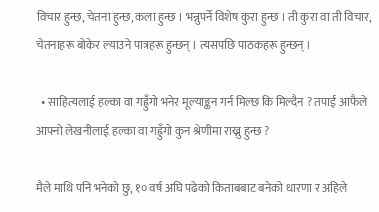विचार हुन्छ, चेतना हुन्छ, कला हुन्छ । भन्नुपर्ने विशेष कुरा हुन्छ । ती कुरा वा ती विचार, चेतनाहरू बोकेर ल्याउने पात्रहरू हुन्छन् । त्यसपछि पाठकहरू हुन्छन् ।

  • साहित्यलाई हल्का वा गह्रुँगो भनेर मूल्याङ्कन गर्न मिल्छ कि मिल्दैन ? तपाईं आफैले आफ्नो लेखनीलाई हल्का वा गह्रुँगो कुन श्रेणीमा राख्नु हुन्छ ?

मैले माथि पनि भनेको छु, १० वर्ष अघि पढेको किताबबाट बनेको धारणा र अहिले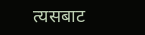त्यसबाट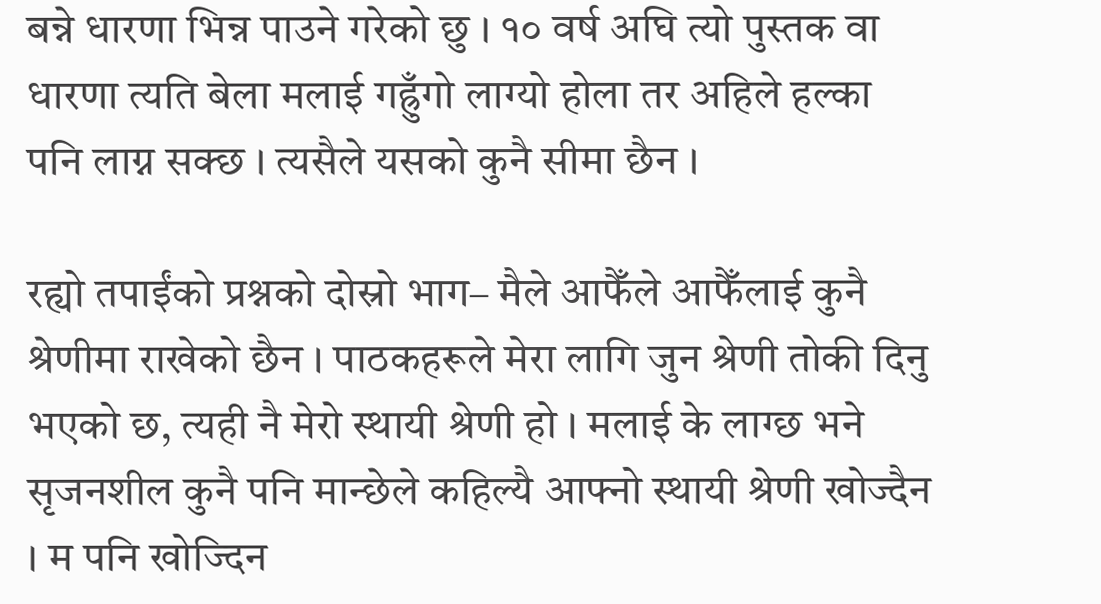बन्ने धारणा भिन्न पाउने गरेको छु । १० वर्ष अघि त्यो पुस्तक वा धारणा त्यति बेला मलाई गह्रुँगो लाग्यो होला तर अहिले हल्का पनि लाग्न सक्छ । त्यसैले यसको कुनै सीमा छैन ।

रह्यो तपाईंको प्रश्नको दोस्रो भाग– मैले आफैँले आफैँलाई कुनै श्रेणीमा राखेको छैन । पाठकहरूले मेरा लागि जुन श्रेणी तोकी दिनु भएको छ, त्यही नै मेरो स्थायी श्रेणी हो । मलाई के लाग्छ भने सृजनशील कुनै पनि मान्छेले कहिल्यै आफ्नो स्थायी श्रेणी खोज्दैन । म पनि खोज्दिन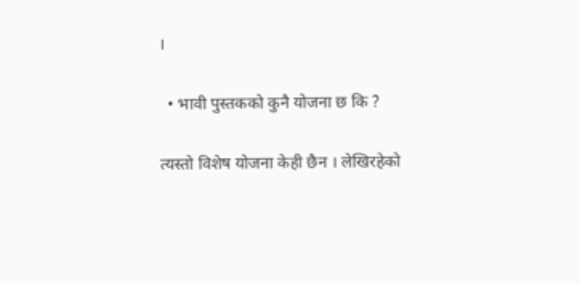।

  • भावी पुस्तकको कुनै योजना छ कि ?

त्यस्तो विशेष योजना केही छैन । लेखिरहेको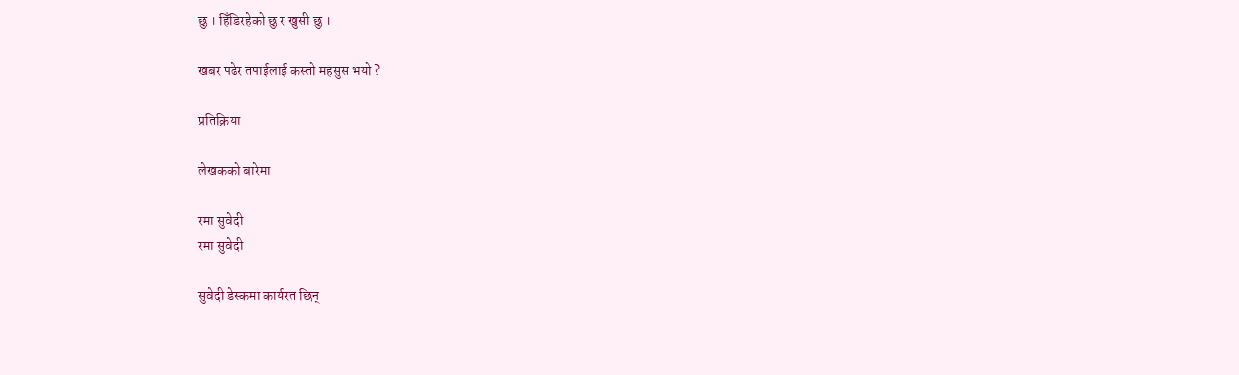छु । हिँडिरहेको छु र खुसी छु ।

खबर पढेर तपाईलाई कस्तो महसुस भयो ?

प्रतिक्रिया

लेखकको बारेमा

रमा सुवेदी
रमा सुवेदी

सुवेदी डेस्कमा कार्यरत छिन्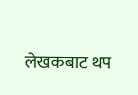लेखकबाट थप